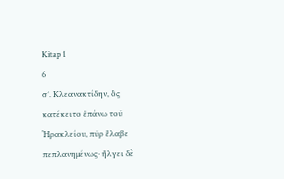Kitap 1
6
σ′. Κλεανακτίδην, ὃς κατέκειτο ἐπάνω τοῦ Ἡρακλείου, πῦρ ἔλαβε πεπλανημένως· ἤλγει δὲ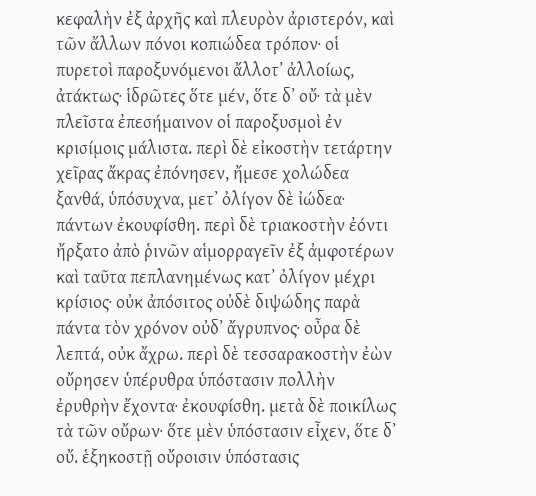κεφαλὴν ἐξ ἀρχῆς καὶ πλευρὸν ἀριστερόν, καὶ τῶν ἄλλων πόνοι κοπιώδεα τρόπον· οἱ πυρετοὶ παροξυνόμενοι ἄλλοτʼ ἀλλοίως, ἀτάκτως· ἱδρῶτες ὅτε μέν, ὅτε δʼ οὔ· τὰ μὲν πλεῖστα ἐπεσήμαινον οἱ παροξυσμοὶ ἐν κρισίμοις μάλιστα. περὶ δὲ εἰκοστὴν τετάρτην χεῖρας ἄκρας ἐπόνησεν, ἤμεσε χολώδεα ξανθά, ὑπόσυχνα, μετʼ ὀλίγον δὲ ἰώδεα· πάντων ἐκουφίσθη. περὶ δὲ τριακοστὴν ἐόντι ἤρξατο ἀπὸ ῥινῶν αἱμορραγεῖν ἐξ ἀμφοτέρων καὶ ταῦτα πεπλανημένως κατʼ ὀλίγον μέχρι κρίσιος· οὐκ ἀπόσιτος οὐδὲ διψώδης παρὰ πάντα τὸν χρόνον οὐδʼ ἄγρυπνος· οὖρα δὲ λεπτά, οὐκ ἄχρω. περὶ δὲ τεσσαρακοστὴν ἐὼν οὔρησεν ὑπέρυθρα ὑπόστασιν πολλὴν ἐρυθρὴν ἔχοντα· ἐκουφίσθη. μετὰ δὲ ποικίλως τὰ τῶν οὔρων· ὅτε μὲν ὑπόστασιν εἶχεν, ὅτε δʼ οὔ. ἑξηκοστῇ οὔροισιν ὑπόστασις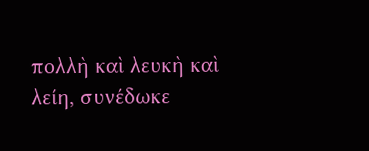πολλὴ καὶ λευκὴ καὶ λείη, συνέδωκε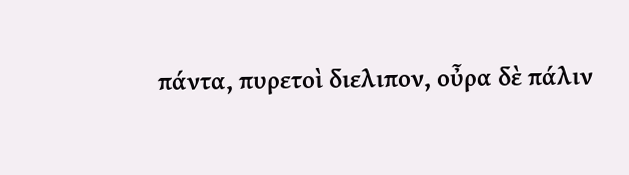πάντα, πυρετοὶ διελιπον, οὖρα δὲ πάλιν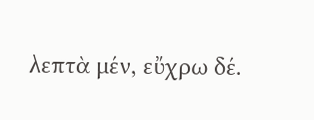λεπτὰ μέν, εὔχρω δέ.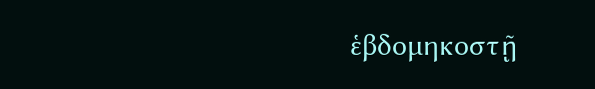ἑβδομηκοστῇ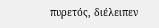πυρετός, διέλειπεν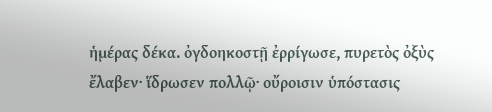ἡμέρας δέκα. ὀγδοηκοστῇ ἐρρίγωσε, πυρετὸς ὀξὺς ἔλαβεν· ἵδρωσεν πολλῷ· οὔροισιν ὑπόστασις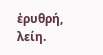ἐρυθρή, λείη.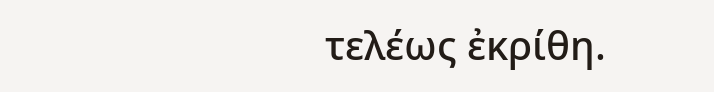τελέως ἐκρίθη.